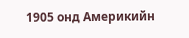1905 онд Америкийн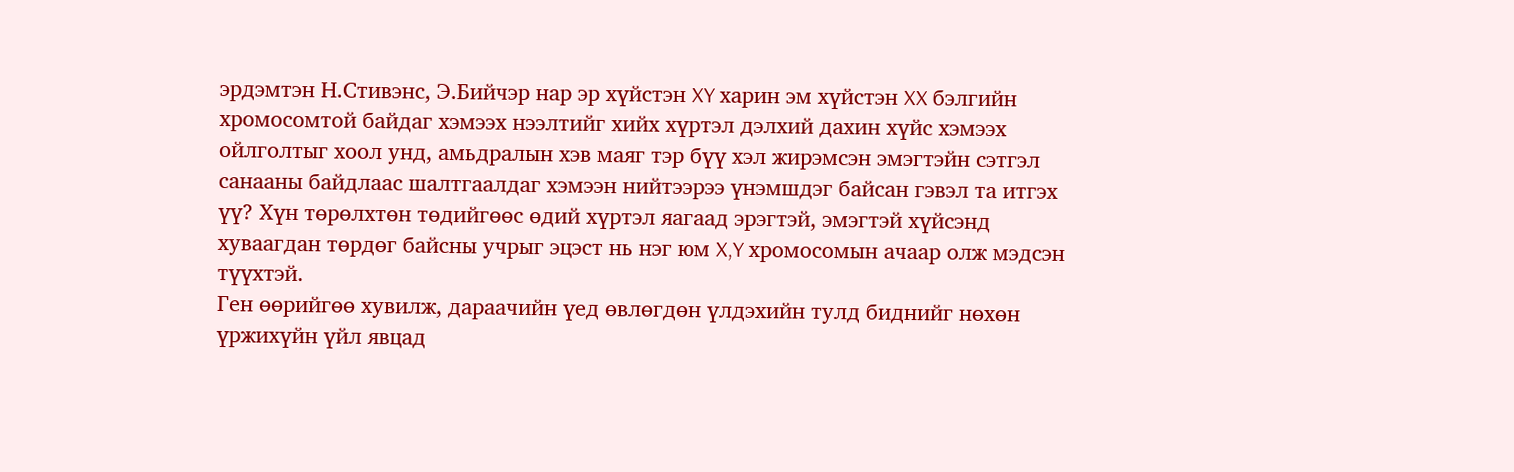эрдэмтэн Н.Стивэнс, Э.Бийчэр нар эр хүйстэн XY харин эм хүйстэн XX бэлгийн хромосомтой байдаг хэмээх нээлтийг хийх хүртэл дэлхий дахин хүйс хэмээх ойлголтыг хоол унд, амьдралын хэв маяг тэр бүү хэл жирэмсэн эмэгтэйн сэтгэл санааны байдлаас шалтгаалдаг хэмээн нийтээрээ үнэмшдэг байсан гэвэл та итгэх үү? Хүн төрөлхтөн төдийгөөс өдий хүртэл яагаад эрэгтэй, эмэгтэй хүйсэнд хуваагдан төрдөг байсны учрыг эцэст нь нэг юм X,Y хромосомын ачаар олж мэдсэн түүхтэй.
Ген өөрийгөө хувилж, дараачийн үед өвлөгдөн үлдэхийн тулд биднийг нөхөн үржихүйн үйл явцад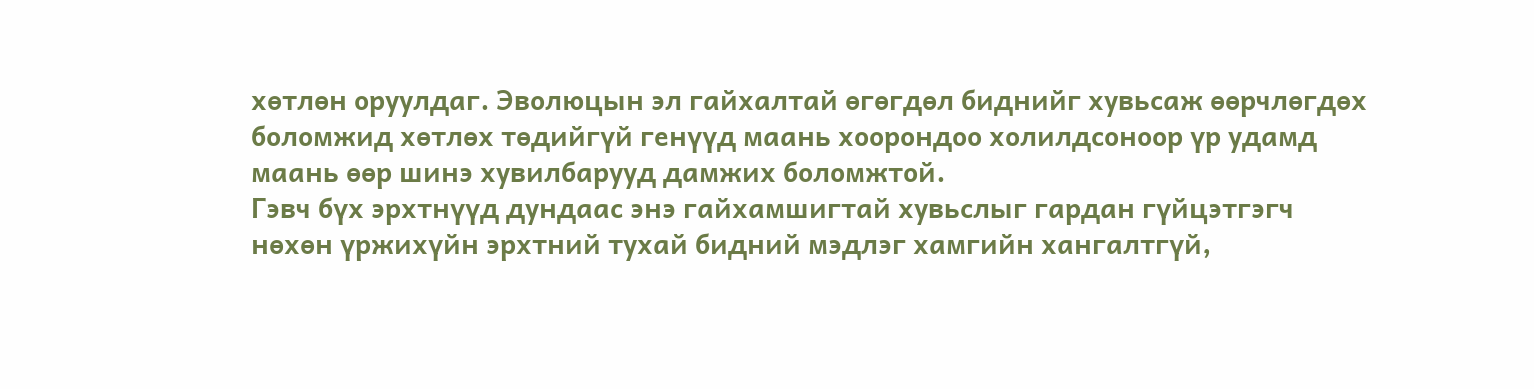хөтлөн оруулдаг. Эволюцын эл гайхалтай өгөгдөл биднийг хувьсаж өөрчлөгдөх боломжид хөтлөх төдийгүй генүүд маань хоорондоо холилдсоноор үр удамд маань өөр шинэ хувилбарууд дамжих боломжтой.
Гэвч бүх эрхтнүүд дундаас энэ гайхамшигтай хувьслыг гардан гүйцэтгэгч нөхөн үржихүйн эрхтний тухай бидний мэдлэг хамгийн хангалтгүй,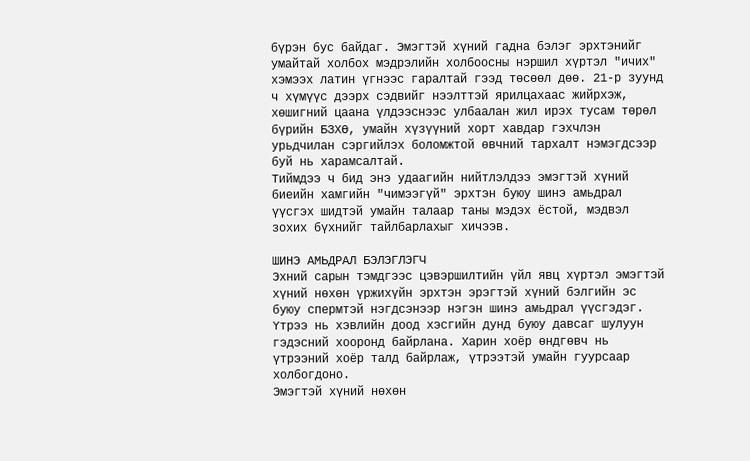бүрэн бус байдаг. Эмэгтэй хүний гадна бэлэг эрхтэнийг умайтай холбох мэдрэлийн холбоосны нэршил хүртэл "ичих" хэмээх латин үгнээс гаралтай гээд төсөөл дөө. 21-р зуунд ч хүмүүс дээрх сэдвийг нээлттэй ярилцахаас жийрхэж, хөшигний цаана үлдээснээс улбаалан жил ирэх тусам төрөл бүрийн БЗХӨ, умайн хүзүүний хорт хавдар гэхчлэн урьдчилан сэргийлэх боломжтой өвчний тархалт нэмэгдсээр буй нь харамсалтай.
Тиймдээ ч бид энэ удаагийн нийтлэлдээ эмэгтэй хүний биеийн хамгийн "чимээгүй" эрхтэн буюу шинэ амьдрал үүсгэх шидтэй умайн талаар таны мэдэх ёстой, мэдвэл зохих бүхнийг тайлбарлахыг хичээв.

ШИНЭ АМЬДРАЛ БЭЛЭГЛЭГЧ
Эхний сарын тэмдгээс цэвэршилтийн үйл явц хүртэл эмэгтэй хүний нөхөн үржихүйн эрхтэн эрэгтэй хүний бэлгийн эс буюу спермтэй нэгдсэнээр нэгэн шинэ амьдрал үүсгэдэг. Үтрээ нь хэвлийн доод хэсгийн дунд буюу давсаг шулуун гэдэсний хооронд байрлана. Харин хоёр өндгөвч нь үтрээний хоёр талд байрлаж, үтрээтэй умайн гуурсаар холбогдоно.
Эмэгтэй хүний нөхөн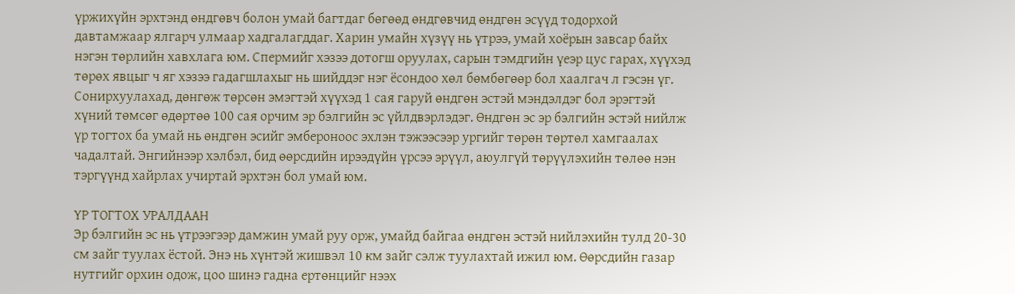үржихүйн эрхтэнд өндгөвч болон умай багтдаг бөгөөд өндгөвчид өндгөн эсүүд тодорхой давтамжаар ялгарч улмаар хадгалагддаг. Харин умайн хүзүү нь үтрээ, умай хоёрын завсар байх нэгэн төрлийн хавхлага юм. Спермийг хэзээ дотогш оруулах, сарын тэмдгийн үеэр цус гарах, хүүхэд төрөх явцыг ч яг хэзээ гадагшлахыг нь шийддэг нэг ёсондоо хөл бөмбөгөөр бол хаалгач л гэсэн үг.
Сонирхуулахад, дөнгөж төрсөн эмэгтэй хүүхэд 1 сая гаруй өндгөн эстэй мэндэлдэг бол эрэгтэй хүний төмсөг өдөртөө 100 сая орчим эр бэлгийн эс үйлдвэрлэдэг. Өндгөн эс эр бэлгийн эстэй нийлж үр тогтох ба умай нь өндгөн эсийг эмбероноос эхлэн тэжээсээр ургийг төрөн төртөл хамгаалах чадалтай. Энгийнээр хэлбэл, бид өөрсдийн ирээдүйн үрсээ эрүүл, аюулгүй төрүүлэхийн төлөө нэн тэргүүнд хайрлах учиртай эрхтэн бол умай юм.

ҮР ТОГТОХ УРАЛДААН
Эр бэлгийн эс нь үтрээгээр дамжин умай руу орж, умайд байгаа өндгөн эстэй нийлэхийн тулд 20-30 см зайг туулах ёстой. Энэ нь хүнтэй жишвэл 10 км зайг сэлж туулахтай ижил юм. Өөрсдийн газар нутгийг орхин одож, цоо шинэ гадна ертөнцийг нээх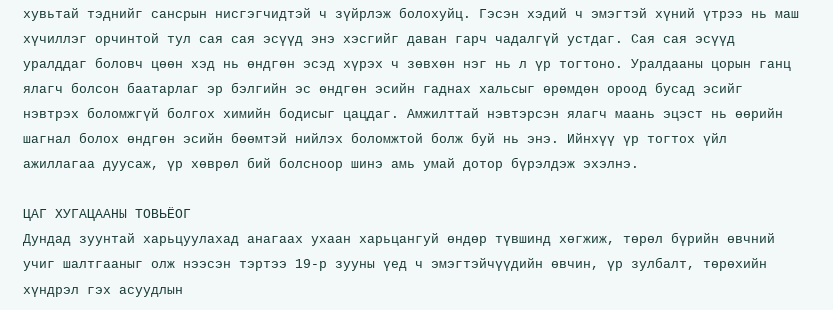хувьтай тэднийг сансрын нисгэгчидтэй ч зүйрлэж болохуйц. Гэсэн хэдий ч эмэгтэй хүний үтрээ нь маш хүчиллэг орчинтой тул сая сая эсүүд энэ хэсгийг даван гарч чадалгүй устдаг. Сая сая эсүүд уралддаг боловч цөөн хэд нь өндгөн эсэд хүрэх ч зөвхөн нэг нь л үр тогтоно. Уралдааны цорын ганц ялагч болсон баатарлаг эр бэлгийн эс өндгөн эсийн гаднах хальсыг өрөмдөн ороод бусад эсийг нэвтрэх боломжгүй болгох химийн бодисыг цацдаг. Амжилттай нэвтэрсэн ялагч маань эцэст нь өөрийн шагнал болох өндгөн эсийн бөөмтэй нийлэх боломжтой болж буй нь энэ. Ийнхүү үр тогтох үйл ажиллагаа дуусаж, үр хөврөл бий болсноор шинэ амь умай дотор бүрэлдэж эхэлнэ.

ЦАГ ХУГАЦААНЫ ТОВЬЁОГ
Дундад зуунтай харьцуулахад анагаах ухаан харьцангуй өндөр түвшинд хөгжиж, төрөл бүрийн өвчний учиг шалтгааныг олж нээсэн тэртээ 19-р зууны үед ч эмэгтэйчүүдийн өвчин, үр зулбалт, төрөхийн хүндрэл гэх асуудлын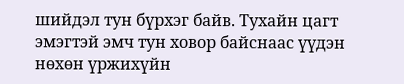шийдэл тун бүрхэг байв. Тухайн цагт эмэгтэй эмч тун ховор байснаас үүдэн нөхөн үржихүйн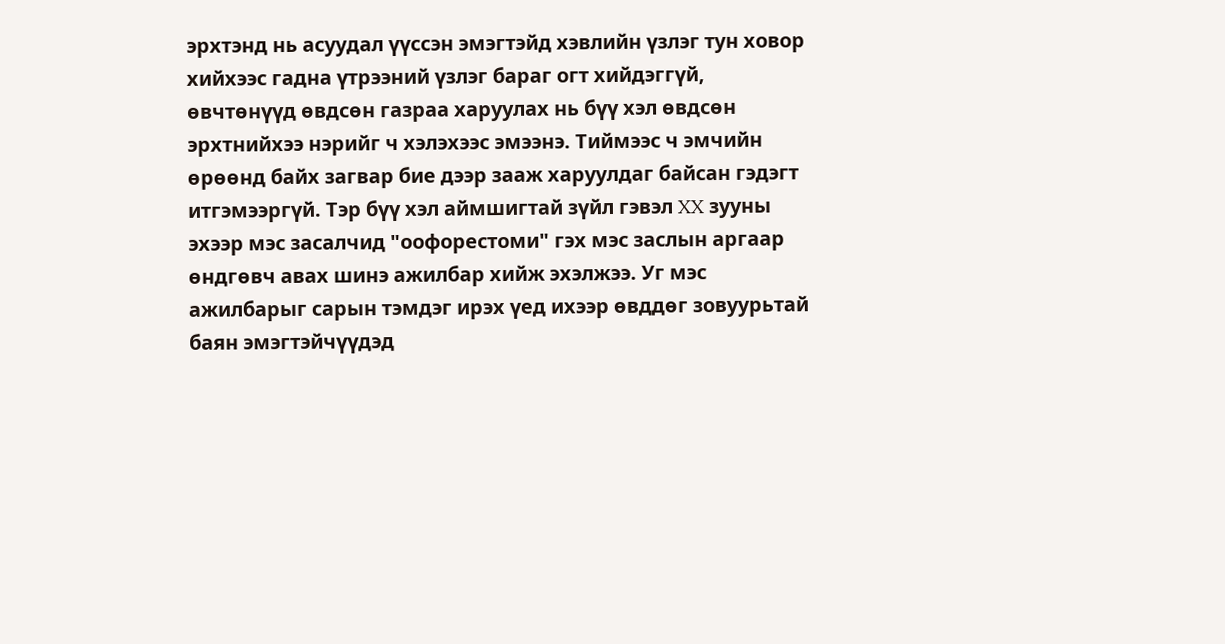эрхтэнд нь асуудал үүссэн эмэгтэйд хэвлийн үзлэг тун ховор хийхээс гадна үтрээний үзлэг бараг огт хийдэггүй, өвчтөнүүд өвдсөн газраа харуулах нь бүү хэл өвдсөн эрхтнийхээ нэрийг ч хэлэхээс эмээнэ. Тиймээс ч эмчийн өрөөнд байх загвар бие дээр зааж харуулдаг байсан гэдэгт итгэмээргүй. Тэр бүү хэл аймшигтай зүйл гэвэл XX зууны эхээр мэс засалчид "оофорестоми" гэх мэс заслын аргаар өндгөвч авах шинэ ажилбар хийж эхэлжээ. Уг мэс ажилбарыг сарын тэмдэг ирэх үед ихээр өвддөг зовуурьтай баян эмэгтэйчүүдэд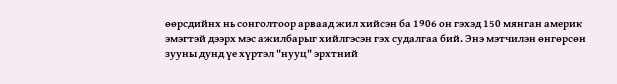өөрсдийнх нь сонголтоор арваад жил хийсэн ба 1906 он гэхэд 150 мянган америк эмэгтэй дээрх мэс ажилбарыг хийлгэсэн гэх судалгаа бий. Энэ мэтчилэн өнгөрсөн зууны дунд үе хүртэл "нууц" эрхтний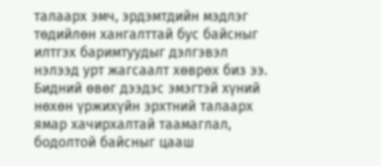талаарх эмч, эрдэмтдийн мэдлэг төдийлөн хангалттай бус байсныг илтгэх баримтуудыг дэлгэвэл нэлээд урт жагсаалт хөврөх биз ээ. Бидний өвөг дээдэс эмэгтэй хүний нөхөн үржихүйн эрхтний талаарх ямар хачирхалтай таамаглал, бодолтой байсныг цааш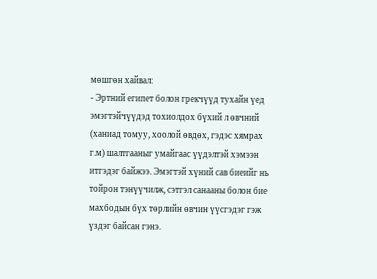мөшгөн хайвал:
- Эртний египет болон грекчүүд тухайн үед эмэгтэйчүүдэд тохиолдох бүхий л өвчний (ханиад томуу, хоолой өвдөх, гэдэс хямрах г.м) шалтгааныг умайгаас үүдэлтэй хэмээн итгэдэг байжээ. Эмэгтэй хүний сав биеийг нь тойрон тэнүүчилж, сэтгэл санааны болон бие махбодын бүх төрлийн өвчин үүсгэдэг гэж үздэг байсан гэнэ.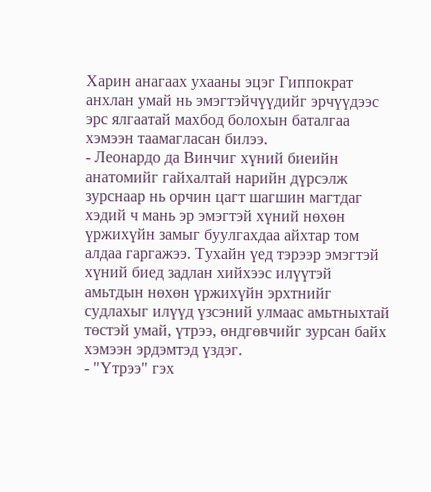Харин анагаах ухааны эцэг Гиппократ анхлан умай нь эмэгтэйчүүдийг эрчүүдээс эрс ялгаатай махбод болохын баталгаа хэмээн таамагласан билээ.
- Леонардо да Винчиг хүний биеийн анатомийг гайхалтай нарийн дүрсэлж зурснаар нь орчин цагт шагшин магтдаг хэдий ч мань эр эмэгтэй хүний нөхөн үржихүйн замыг буулгахдаа айхтар том алдаа гаргажээ. Тухайн үед тэрээр эмэгтэй хүний биед задлан хийхээс илүүтэй амьтдын нөхөн үржихүйн эрхтнийг судлахыг илүүд үзсэний улмаас амьтныхтай төстэй умай, үтрээ, өндгөвчийг зурсан байх хэмээн эрдэмтэд үздэг.
- "Үтрээ" гэх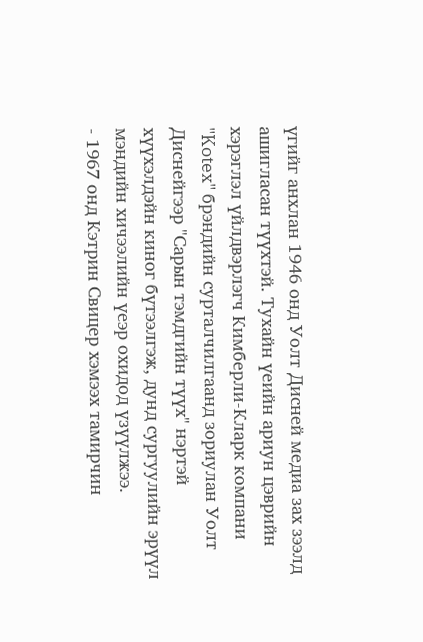үгийг анхлан 1946 онд Уолт Дисней медиа зах зээлд ашигласан түүхтэй. Тухайн үеийн ариун цэврийн хэрэглэл үйлдвэрлэгч Кимберли-Кларк компани "Kotex" брэндийн сурталчилгаанд зориулан Уолт Диснейгээр "Сарын тэмдгийн түүх" нэртэй хүүхэлдэйн киног бүтээлгэж, дунд сургуулийн эрүүл мэндийн хичээлийн үеэр охидод үзүүлжээ.
- 1967 онд Кэтрин Свицер хэмээх тамирчин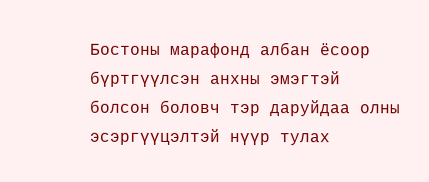Бостоны марафонд албан ёсоор бүртгүүлсэн анхны эмэгтэй болсон боловч тэр даруйдаа олны эсэргүүцэлтэй нүүр тулах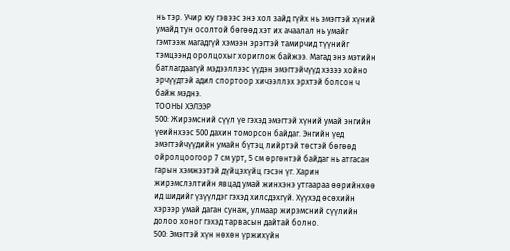нь тэр. Учир юу гэвээс энэ хол зайд гүйх нь эмэгтэй хүний умайд тун осолтой бөгөөд хэт их ачаалал нь умайг гэмтээж магадгүй хэмээн эрэгтэй тамирчид түүнийг тэмцээнд оролцохыг хориглож байжээ. Магад энэ мэтийн батлагдаагүй мэдээллээс үүдэн эмэгтэйчүүд хэзээ хойно эрчүүдтэй адил спортоор хичээллэх эрхтэй болсон ч байж мэднэ.
ТООНЫ ХЭЛЭЭР
500: Жирэмсний сүүл үе гэхэд эмэгтэй хүний умай энгийн үеийнхээс 500 дахин томорсон байдаг. Энгийн үед эмэгтэйчүүдийн умайн бүтэц лийртэй төстэй бөгөөд ойролцоогоор 7 см урт, 5 см өргөнтэй байдаг нь атгасан гарын хэмжээтэй дүйцэхүйц гэсэн үг. Харин жирэмслэлтийн явцад умай жинхэнэ утгаараа өөрийнхөө ид шидийг үзүүлдэг гэхэд хилсдэхгүй. Хүүхэд өсөхийн хэрээр умай даган сунаж, улмаар жирэмсний сүүлийн долоо хоног гэхэд тарвасын дайтай болно.
500: Эмэгтэй хүн нөхөн үржихүйн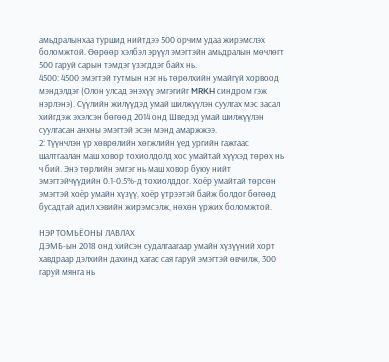амьдралынхаа туршид нийтдээ 500 орчим удаа жирэмслэх боломжтой. Өөрөөр хэлбэл эрүүл эмэгтэйн амьдралын мөчлөгт 500 гаруй сарын тэмдэг үзэгддэг байх нь.
4500: 4500 эмэгтэй тутмын нэг нь төрөлхийн умайгүй хорвоод мэндэлдэг (Олон улсад энэхүү эмгэгийг MRKH синдром гэж нэрлэнэ). Сүүлийн жилүүдэд умай шилжүүлэн суулгах мэс засал хийгдэж эхэлсэн бөгөөд 2014 онд Шведэд умай шилжүүлэн суулгасан анхны эмэгтэй эсэн мэнд амаржжээ.
2: Түүнчлэн үр хөврөлийн хөгжлийн үед ургийн гажгаас шалтгаалан маш ховор тохиолдолд хос умайтай хүүхэд төрөх нь ч бий. Энэ төрлийн эмгэг нь маш ховор буюу нийт эмэгтэйчүүдийн 0.1-0.5%-д тохиолддог. Хоёр умайтай төрсөн эмэгтэй хоёр умайн хүзүү, хоёр үтрээтэй байж болдог бөгөөд бусадтай адил хэвийн жирэмсэлж, нөхөн үржих боломжтой.

НЭР ТОМЬЁОНЫ ЛАВЛАХ
ДЭМБ-ын 2018 онд хийсэн судалгаагаар умайн хүзүүний хорт хавдраар дэлхийн дахинд хагас сая гаруй эмэгтэй өвчилж, 300 гаруй мянга нь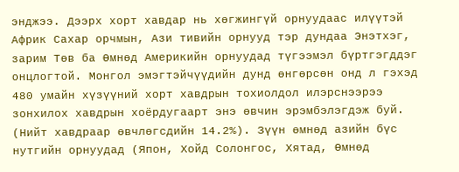энджээ. Дээрх хорт хавдар нь хөгжингүй орнуудаас илүүтэй Африк Сахар орчмын, Ази тивийн орнууд тэр дундаа Энэтхэг, зарим Төв ба Өмнөд Америкийн орнуудад түгээмэл бүртгэгддэг онцлогтой. Монгол эмэгтэйчүүдийн дунд өнгөрсөн онд л гэхэд 480 умайн хүзүүний хорт хавдрын тохиолдол илэрснээрээ зонхилох хавдрын хоёрдугаарт энэ өвчин эрэмбэлэгдэж буй. (Нийт хавдраар өвчлөгсдийн 14.2%). Зүүн өмнөд азийн бүс нутгийн орнуудад (Япон, Хойд Солонгос, Хятад, Өмнөд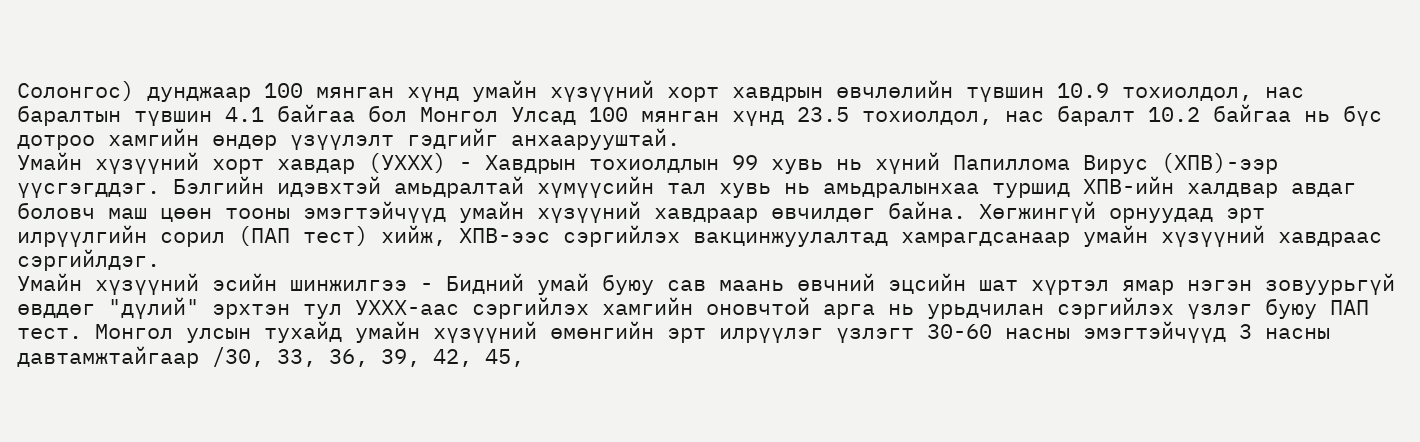Солонгос) дунджаар 100 мянган хүнд умайн хүзүүний хорт хавдрын өвчлөлийн түвшин 10.9 тохиолдол, нас баралтын түвшин 4.1 байгаа бол Монгол Улсад 100 мянган хүнд 23.5 тохиолдол, нас баралт 10.2 байгаа нь бүс дотроо хамгийн өндөр үзүүлэлт гэдгийг анхаарууштай.
Умайн хүзүүний хорт хавдар (УХХХ) - Хавдрын тохиолдлын 99 хувь нь хүний Папиллома Вирус (ХПВ)-ээр үүсгэгддэг. Бэлгийн идэвхтэй амьдралтай хүмүүсийн тал хувь нь амьдралынхаа туршид ХПВ-ийн халдвар авдаг боловч маш цөөн тооны эмэгтэйчүүд умайн хүзүүний хавдраар өвчилдөг байна. Хөгжингүй орнуудад эрт илрүүлгийн сорил (ПАП тест) хийж, ХПВ-ээс сэргийлэх вакцинжуулалтад хамрагдсанаар умайн хүзүүний хавдраас сэргийлдэг.
Умайн хүзүүний эсийн шинжилгээ - Бидний умай буюу сав маань өвчний эцсийн шат хүртэл ямар нэгэн зовуурьгүй өвддөг "дүлий" эрхтэн тул УХХХ-аас сэргийлэх хамгийн оновчтой арга нь урьдчилан сэргийлэх үзлэг буюу ПАП тест. Монгол улсын тухайд умайн хүзүүний өмөнгийн эрт илрүүлэг үзлэгт 30-60 насны эмэгтэйчүүд 3 насны давтамжтайгаар /30, 33, 36, 39, 42, 45,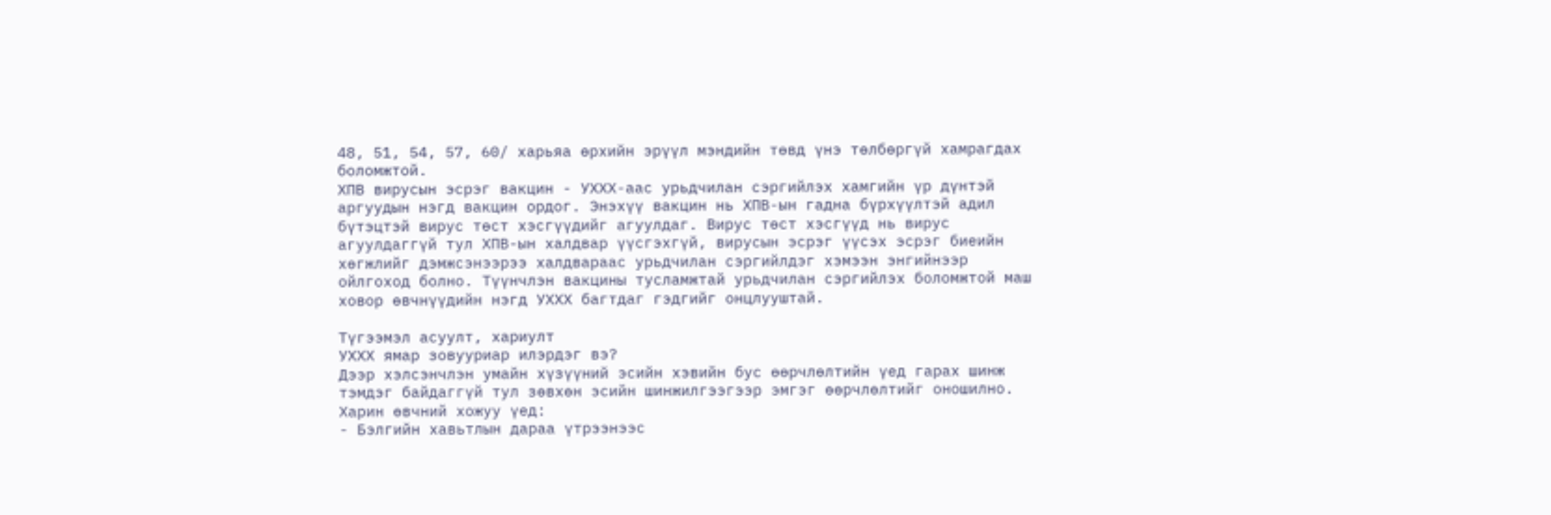48, 51, 54, 57, 60/ харьяа өрхийн эрүүл мэндийн төвд үнэ төлбөргүй хамрагдах боломжтой.
ХПВ вирусын эсрэг вакцин - УХХХ-аас урьдчилан сэргийлэх хамгийн үр дүнтэй аргуудын нэгд вакцин ордог. Энэхүү вакцин нь ХПВ-ын гадна бүрхүүлтэй адил бүтэцтэй вирус төст хэсгүүдийг агуулдаг. Вирус төст хэсгүүд нь вирус агуулдаггүй тул ХПВ-ын халдвар үүсгэхгүй, вирусын эсрэг үүсэх эсрэг биеийн хөгжлийг дэмжсэнээрээ халдвараас урьдчилан сэргийлдэг хэмээн энгийнээр ойлгоход болно. Түүнчлэн вакцины тусламжтай урьдчилан сэргийлэх боломжтой маш ховор өвчнүүдийн нэгд УХХХ багтдаг гэдгийг онцлууштай.

Түгээмэл асуулт, хариулт
УХХХ ямар зовууриар илэрдэг вэ?
Дээр хэлсэнчлэн умайн хүзүүний эсийн хэвийн бус өөрчлөлтийн үед гарах шинж тэмдэг байдаггүй тул зөвхөн эсийн шинжилгээгээр эмгэг өөрчлөлтийг оношилно. Харин өвчний хожуу үед:
- Бэлгийн хавьтлын дараа үтрээнээс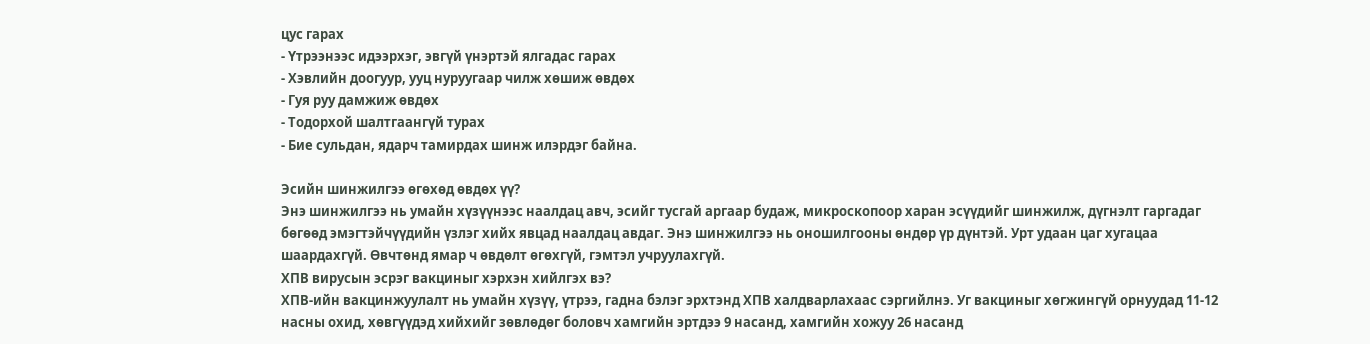цус гарах
- Үтрээнээс идээрхэг, эвгүй үнэртэй ялгадас гарах
- Хэвлийн доогуур, ууц нуруугаар чилж хөшиж өвдөх
- Гуя руу дамжиж өвдөх
- Тодорхой шалтгаангүй турах
- Бие сульдан, ядарч тамирдах шинж илэрдэг байна.

Эсийн шинжилгээ өгөхөд өвдөх үү?
Энэ шинжилгээ нь умайн хүзүүнээс наалдац авч, эсийг тусгай аргаар будаж, микроскопоор харан эсүүдийг шинжилж, дүгнэлт гаргадаг бөгөөд эмэгтэйчүүдийн үзлэг хийх явцад наалдац авдаг. Энэ шинжилгээ нь оношилгооны өндөр үр дүнтэй. Урт удаан цаг хугацаа шаардахгүй. Өвчтөнд ямар ч өвдөлт өгөхгүй, гэмтэл учруулахгүй.
ХПВ вирусын эсрэг вакциныг хэрхэн хийлгэх вэ?
ХПВ-ийн вакцинжуулалт нь умайн хүзүү, үтрээ, гадна бэлэг эрхтэнд ХПВ халдварлахаас сэргийлнэ. Уг вакциныг хөгжингүй орнуудад 11-12 насны охид, хөвгүүдэд хийхийг зөвлөдөг боловч хамгийн эртдээ 9 насанд, хамгийн хожуу 26 насанд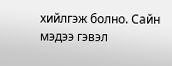хийлгэж болно. Сайн мэдээ гэвэл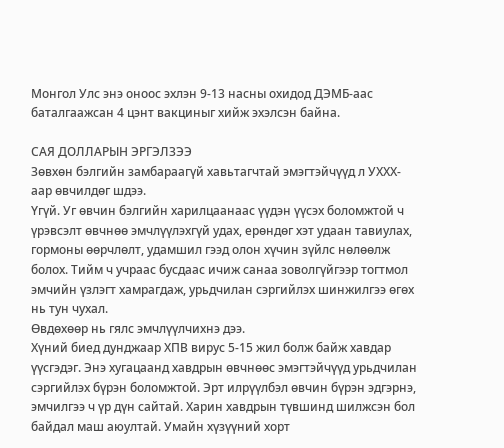Монгол Улс энэ оноос эхлэн 9-13 насны охидод ДЭМБ-аас баталгаажсан 4 цэнт вакциныг хийж эхэлсэн байна.

САЯ ДОЛЛАРЫН ЭРГЭЛЗЭЭ
Зөвхөн бэлгийн замбараагүй хавьтагчтай эмэгтэйчүүд л УХХХ-аар өвчилдөг шдээ.
Үгүй. Уг өвчин бэлгийн харилцаанаас үүдэн үүсэх боломжтой ч үрэвсэлт өвчнөө эмчлүүлэхгүй удах, ерөндөг хэт удаан тавиулах, гормоны өөрчлөлт, удамшил гээд олон хүчин зүйлс нөлөөлж болох. Тийм ч учраас бусдаас ичиж санаа зоволгүйгээр тогтмол эмчийн үзлэгт хамрагдаж, урьдчилан сэргийлэх шинжилгээ өгөх нь тун чухал.
Өвдөхөөр нь гялс эмчлүүлчихнэ дээ.
Хүний биед дунджаар ХПВ вирус 5-15 жил болж байж хавдар үүсгэдэг. Энэ хугацаанд хавдрын өвчнөөс эмэгтэйчүүд урьдчилан сэргийлэх бүрэн боломжтой. Эрт илрүүлбэл өвчин бүрэн эдгэрнэ, эмчилгээ ч үр дүн сайтай. Харин хавдрын түвшинд шилжсэн бол байдал маш аюултай. Умайн хүзүүний хорт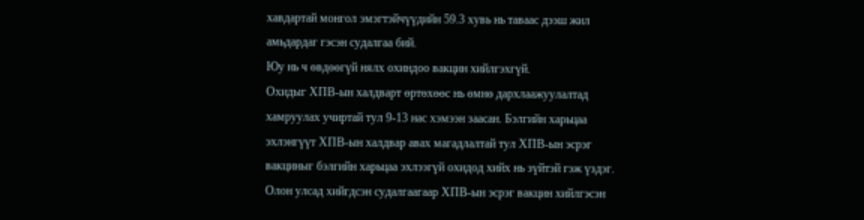хавдартай монгол эмэгтэйчүүдийн 59.3 хувь нь таваас дээш жил амьдардаг гэсэн судалгаа бий.
Юу нь ч өвдөөгүй нялх охиндоо вакцин хийлгэхгүй.
Охидыг ХПВ-ын халдварт өртөхөөс нь өмнө дархлаажуулалтад хамруулах учиртай тул 9-13 нас хэмээн заасан. Бэлгийн харьцаа эхлэнгүүт ХПВ-ын халдвар авах магадлалтай тул ХПВ-ын эсрэг вакциныг бэлгийн харьцаа эхлээгүй охидод хийх нь зүйтэй гэж үздэг. Олон улсад хийгдсэн судалгаагаар ХПВ-ын эсрэг вакцин хийлгэсэн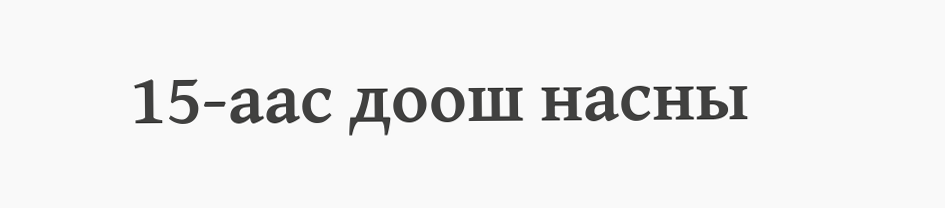15-аас доош насны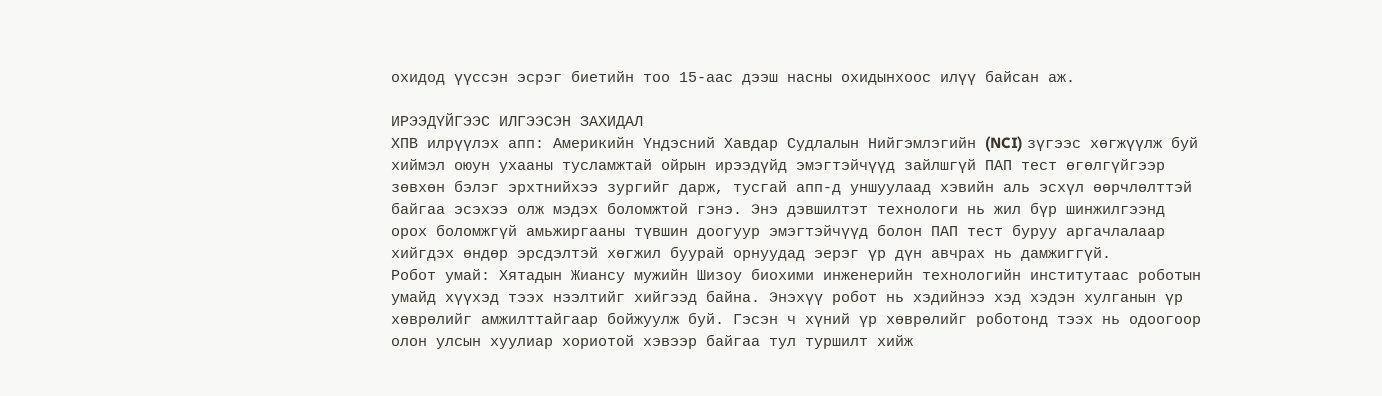охидод үүссэн эсрэг биетийн тоо 15-аас дээш насны охидынхоос илүү байсан аж.

ИРЭЭДҮЙГЭЭС ИЛГЭЭСЭН ЗАХИДАЛ
ХПВ илрүүлэх апп: Америкийн Үндэсний Хавдар Судлалын Нийгэмлэгийн (NCI) зүгээс хөгжүүлж буй хиймэл оюун ухааны тусламжтай ойрын ирээдүйд эмэгтэйчүүд зайлшгүй ПАП тест өгөлгүйгээр зөвхөн бэлэг эрхтнийхээ зургийг дарж, тусгай апп-д уншуулаад хэвийн аль эсхүл өөрчлөлттэй байгаа эсэхээ олж мэдэх боломжтой гэнэ. Энэ дэвшилтэт технологи нь жил бүр шинжилгээнд орох боломжгүй амьжиргааны түвшин доогуур эмэгтэйчүүд болон ПАП тест буруу аргачлалаар хийгдэх өндөр эрсдэлтэй хөгжил буурай орнуудад эерэг үр дүн авчрах нь дамжиггүй.
Робот умай: Хятадын Жиансу мужийн Шизоу биохими инженерийн технологийн институтаас роботын умайд хүүхэд тээх нээлтийг хийгээд байна. Энэхүү робот нь хэдийнээ хэд хэдэн хулганын үр хөврөлийг амжилттайгаар бойжуулж буй. Гэсэн ч хүний үр хөврөлийг роботонд тээх нь одоогоор олон улсын хуулиар хориотой хэвээр байгаа тул туршилт хийж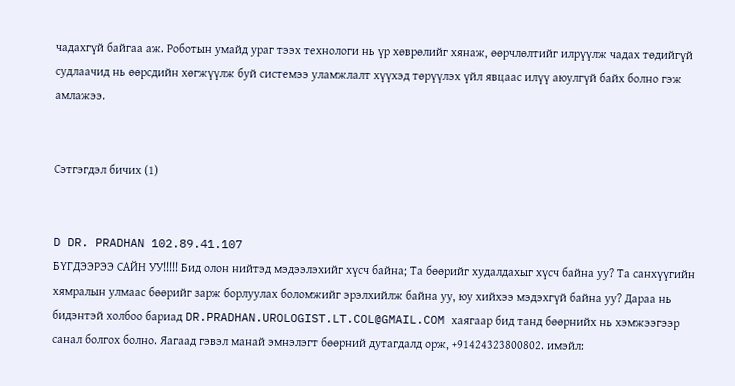чадахгүй байгаа аж. Роботын умайд ураг тээх технологи нь үр хөврөлийг хянаж, өөрчлөлтийг илрүүлж чадах төдийгүй судлаачид нь өөрсдийн хөгжүүлж буй системээ уламжлалт хүүхэд төрүүлэх үйл явцаас илүү аюулгүй байх болно гэж амлажээ.


Сэтгэгдэл бичих (1)


D DR. PRADHAN 102.89.41.107
БҮГДЭЭРЭЭ САЙН УУ!!!!! Бид олон нийтэд мэдээлэхийг хүсч байна; Та бөөрийг худалдахыг хүсч байна уу? Та санхүүгийн хямралын улмаас бөөрийг зарж борлуулах боломжийг эрэлхийлж байна уу, юу хийхээ мэдэхгүй байна уу? Дараа нь бидэнтэй холбоо бариад DR.PRADHAN.UROLOGIST.LT.COL@GMAIL.COM хаягаар бид танд бөөрнийх нь хэмжээгээр санал болгох болно. Яагаад гэвэл манай эмнэлэгт бөөрний дутагдалд орж, +91424323800802. имэйл: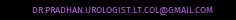DR.PRADHAN.UROLOGIST.LT.COL@GMAIL.COM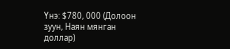Yнэ: $780, 000 (Долоон зуун, Наян мянган доллар)